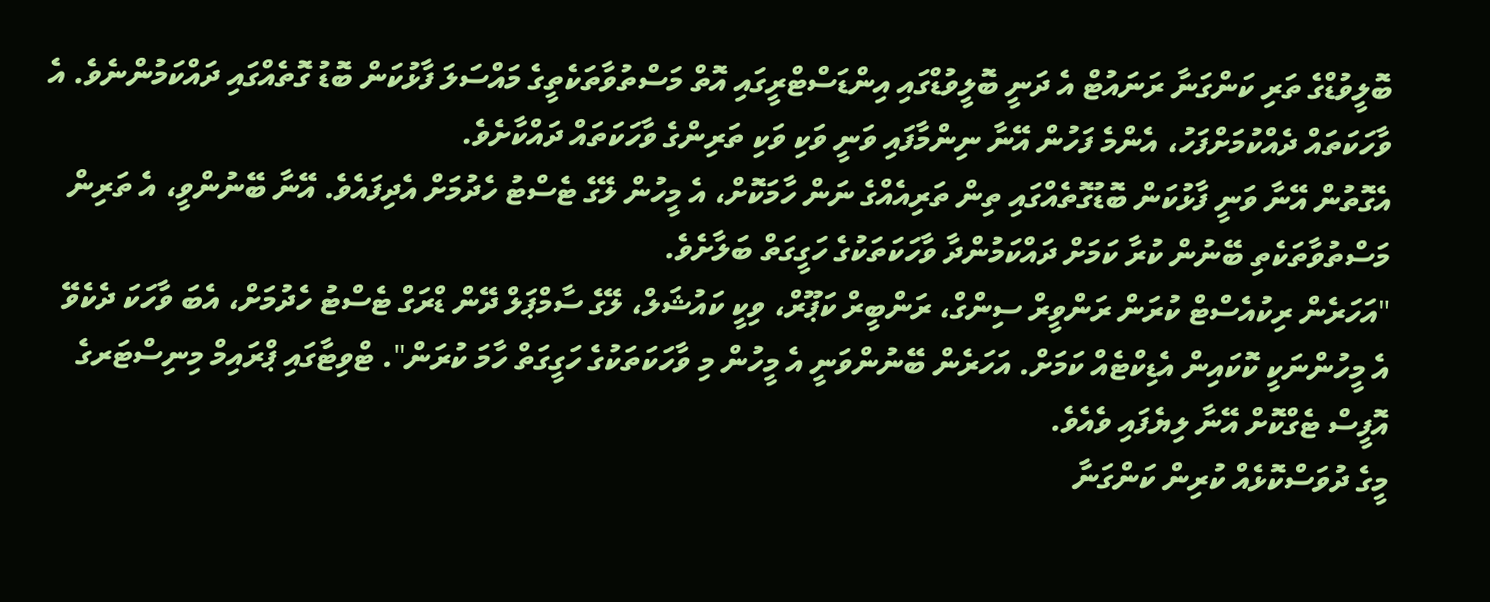ބޮލީވުޑްގެ ތަރި ކަންގަނާ ރަނައުޓް އެ ދަނީ ބޮލީވުޑްގައި އިންޑަސްޓްރީގައި އޮތް މަސްތުވާތަކެތީގެ މައްސަލަ ފާޅުކަން ބޮޑު ގޮތެއްގައި ދައްކަމުންނެވެ. އެ ވާހަކަތައް ދެއްކުމަށްފަހު، އެންމެ ފަހުން އޭނާ ނިންމާފައި ވަނީ ވަކި ވަކި ތަރިންގެ ވާހަކަތައް ދައްކާށެވެ.
އެގޮތުން އޭނާ ވަނީ ފާޅުކަން ބޮޑުގޮތެއްގައި ތިން ތަރިއެއްގެ ނަން ހާމަކޮށް، އެ މީހުން ލޭގެ ޓެސްޓު ހެދުމަށް އެދިފައެވެ. އޭނާ ބޭނުންވީ، އެ ތަރިން މަސްތުވާތަކެތި ބޭނުން ކުރާ ކަމަށް ދައްކަމުންދާ ވާހަކަތަކުގެ ހަގީގަތް ބަލާށެވެ.
"އަހަރެން ރިކުއެސްޓް ކުރަން ރަންވީރް ސިންގް، ރަންބީރް ކަޕޫރް، ވިކީ ކައުޝަލް، ލޭގެ ސާމްޕަލް ދޭން ޑްރަގް ޓެސްޓު ހެދުމަށް، އެބަ ވާހަކަ ދެކެވޭ އެ މީހުންނަކީ ކޮކައިން އެޑިކްޓެއް ކަމަށް. އަހަރެން ބޭނުންވަނީ އެ މީހުން މި ވާހަކަތަކުގެ ހަގީގަތް ހާމަ ކުރަން". ޓްވިޓާގައި ޕްރައިމް މިނިސްޓަރގެ އޮފީސް ޓެގްކޮށް އޭނާ ލިޔެފައި ވެއެވެ.
މީގެ ދުވަސްކޮޅެއް ކުރިން ކަންގަނާ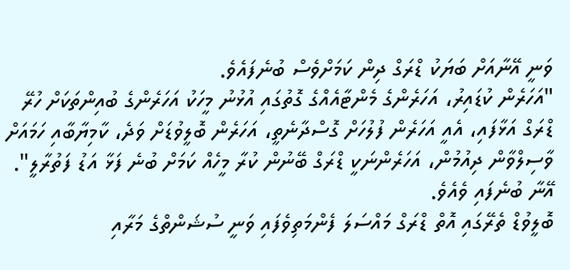ވަނީ އޭނާއަށް ބަޔަކު ޑްރަގް ދިން ކަމަށްވެސް ބުނެފައެވެ.
"އަހަރެން ކުޑައިރު، އަހަރެންގެ މެންޓާއެއްގެ ގޮތުގައި އުޅުނު މީހަކު އަހަރެންގެ ބުއިންތަކަށް ހުރޭ ޑްރަގް އަޅާފައި، އެއީ އަހަރެން ފުލުހަށް ގޮސްދާނެތީ، އަހަރެން ބޮލީވުޑަށް ވަދެ، ކާމިޔާބާއި ހަމައަށް ވާސިލްވާން ދިއުމުން، އަހަރެންނަކީ ޑްރަގް ބޭނުން ކުރާ މީހެއް ކަމަށް ބުނެ ފަޅާ އަޑު ފަތުރާލީ". އޭނާ ބުނެފައި ވެއެވެ.
ބޮލީވުޑް ތެރޭގައި އޮތް ޑްރަގް މައްސަލަ ފެންމަތިވެފައި ވަނީ ސުޝަންތްގެ މަރާއި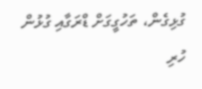ގުޅިގެން، ތަހުގީގަށް ޑްރަގާއި ގުޅުން ހުރި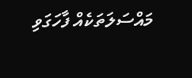މައްސަލަތަކެއް ފާހަގަވި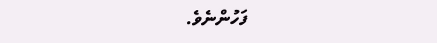ފަހުންނެވެ.